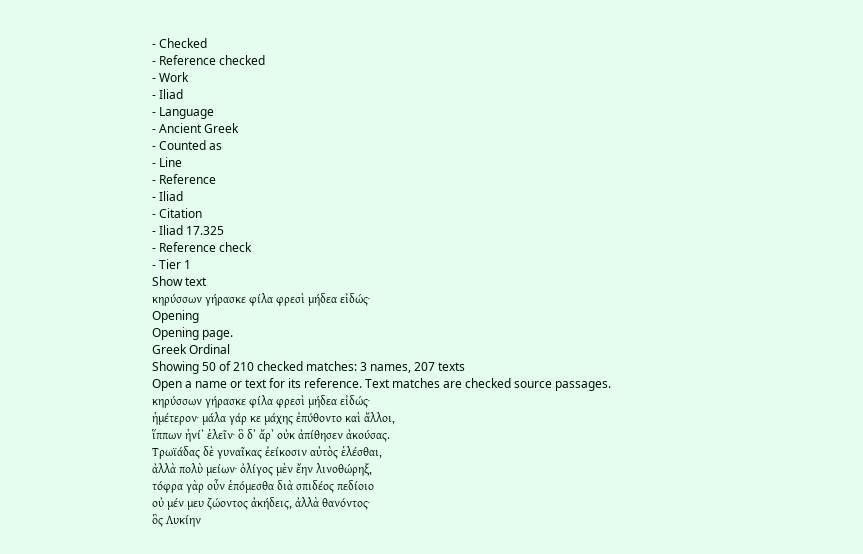- Checked
- Reference checked
- Work
- Iliad
- Language
- Ancient Greek
- Counted as
- Line
- Reference
- Iliad
- Citation
- Iliad 17.325
- Reference check
- Tier 1
Show text
κηρύσσων γήρασκε φίλα φρεσὶ μήδεα εἰδώς·
Opening
Opening page.
Greek Ordinal
Showing 50 of 210 checked matches: 3 names, 207 texts
Open a name or text for its reference. Text matches are checked source passages.
κηρύσσων γήρασκε φίλα φρεσὶ μήδεα εἰδώς·
ἡμέτερον· μάλα γάρ κε μάχης ἐπύθοντο καὶ ἄλλοι,
ἵππων ἡνίʼ ἑλεῖν· ὃ δʼ ἄρʼ οὐκ ἀπίθησεν ἀκούσας.
Τρωϊάδας δὲ γυναῖκας ἐείκοσιν αὐτὸς ἑλέσθαι,
ἀλλὰ πολὺ μείων· ὀλίγος μὲν ἔην λινοθώρηξ,
τόφρα γὰρ οὖν ἑπόμεσθα διὰ σπιδέος πεδίοιο
οὐ μέν μευ ζώοντος ἀκήδεις, ἀλλὰ θανόντος·
ὃς Λυκίην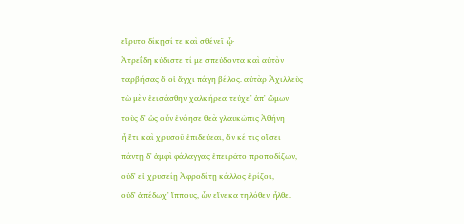εἴρυτο δίκῃσί τε καὶ σθένεϊ ᾧ·
Ἀτρεΐδη κύδιστε τί με σπεύδοντα καὶ αὐτὸν
ταρβήσας ὅ οἱ ἄγχι πάγη βέλος. αὐτὰρ Ἀχιλλεὺς
τὼ μὲν ἐεισάσθην χαλκήρεα τεύχεʼ ἀπʼ ὤμων
τοὺς δʼ ὡς οὖν ἐνόησε θεὰ γλαυκῶπις Ἀθήνη
ἦ ἔτι καὶ χρυσοῦ ἐπιδεύεαι, ὅν κέ τις οἴσει
πάντῃ δʼ ἀμφὶ φάλαγγας ἐπειρᾶτο προποδίζων,
οὐδʼ εἰ χρυσείῃ Ἀφροδίτῃ κάλλος ἐρίζοι,
οὐδʼ ἀπέδωχʼ ἵππους, ὧν εἵνεκα τηλόθεν ἦλθε.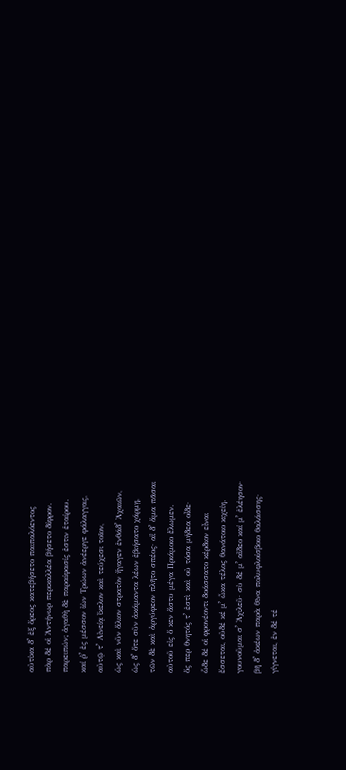αὐτίκα δʼ ἐξ ὄρεος κατεβήσετο παιπαλόεντος
πὰρ δέ οἱ Ἀντήνωρ περικαλλέα βήσετο δίφρον.
παρειπών; ἀγαθὴ δὲ παραίφασίς ἐστιν ἑταίρου.
καί ῥʼ ἐς μέσσον ἰὼν Τρώων ἀνέεργε φάλαγγας,
αὐτῷ τʼ Αἰνείᾳ ἴκελον καὶ τεύχεσι τοῖον,
ὡς καὶ νῦν ἅλιον στρατὸν ἤγαγεν ἐνθάδʼ Ἀχαιῶν,
ὡς δʼ ὅτε σῦν ἀκάμαντα λέων ἐβιήσατο χάρμῃ,
τῶν δὲ καὶ ἀργύφεον πλῆτο σπέος· αἳ δʼ ἅμα πᾶσαι
αὐτοῦ εἰς ὅ κεν ἄστυ μέγα Πριάμοιο ἕλωμεν.
ὅς περ θνητός τʼ ἐστὶ καὶ οὐ τόσα μήδεα οἶδε·
ὧδε δέ οἱ φρονέοντι δοάσσατο κέρδιον εἶναι
ἔσσεται, οὐδέ κέ μʼ ὦκα τέλος θανάτοιο κιχείη.
γουνοῦμαι σʼ Ἀχιλεῦ· σὺ δέ μʼ αἴδεο καί μʼ ἐλέησον·
βῆ δʼ ἀκέων παρὰ θῖνα πολυφλοίσβοιο θαλάσσης·
γίγνεται, ἐν δέ τέ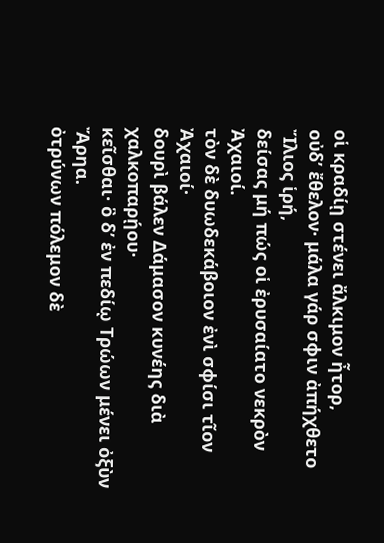οἱ κραδίῃ στένει ἄλκιμον ἦτορ,
οὐδ’ ἔθελον· μάλα γάρ σφιν ἀπήχθετο Ἴλιος ἱρή,
δείσας μή πώς οἱ ἐρυσαίατο νεκρὸν Ἀχαιοί.
τὸν δὲ δυωδεκάβοιον ἐνὶ σφίσι τῖον Ἀχαιοί·
δουρὶ βάλεν Δάμασον κυνέης διὰ χαλκοπαρῄου·
κεῖσθαι· ὃ δʼ ἐν πεδίῳ Τρώων μένει ὀξὺν Ἄρηα.
ὀτρύνων πόλεμον δὲ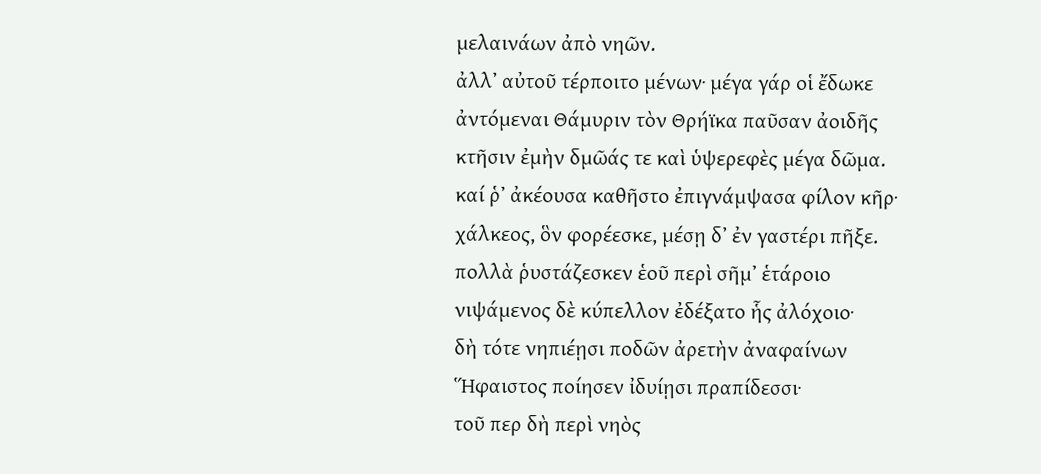μελαινάων ἀπὸ νηῶν.
ἀλλʼ αὐτοῦ τέρποιτο μένων· μέγα γάρ οἱ ἔδωκε
ἀντόμεναι Θάμυριν τὸν Θρήϊκα παῦσαν ἀοιδῆς
κτῆσιν ἐμὴν δμῶάς τε καὶ ὑψερεφὲς μέγα δῶμα.
καί ῥʼ ἀκέουσα καθῆστο ἐπιγνάμψασα φίλον κῆρ·
χάλκεος, ὃν φορέεσκε, μέσῃ δʼ ἐν γαστέρι πῆξε.
πολλὰ ῥυστάζεσκεν ἑοῦ περὶ σῆμʼ ἑτάροιο
νιψάμενος δὲ κύπελλον ἐδέξατο ἧς ἀλόχοιο·
δὴ τότε νηπιέῃσι ποδῶν ἀρετὴν ἀναφαίνων
Ἥφαιστος ποίησεν ἰδυίῃσι πραπίδεσσι·
τοῦ περ δὴ περὶ νηὸς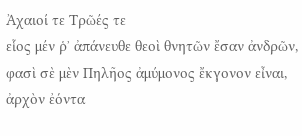Ἀχαιοί τε Τρῶές τε
εἷος μέν ῥʼ ἀπάνευθε θεοὶ θνητῶν ἔσαν ἀνδρῶν,
φασὶ σὲ μὲν Πηλῆος ἀμύμονος ἔκγονον εἶναι,
ἀρχὸν ἐόντα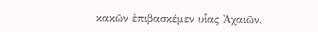κακῶν ἐπιβασκέμεν υἷας Ἀχαιῶν.